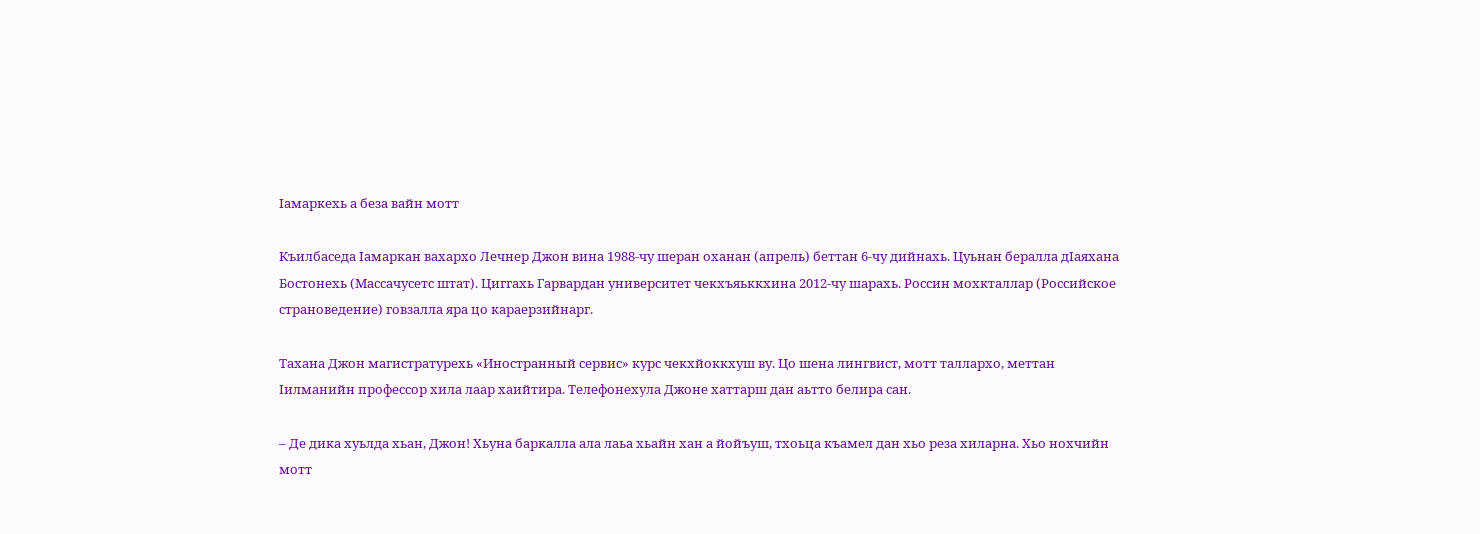Iамаркехь а беза вайн мотт

Къилбаседа Iамаркан вахархо Лечнер Джон вина 1988-чу шеран оханан (апрель) беттан 6-чу дийнахь. Цуьнан бералла дIаяхана Бостонехь (Массачусетс штат). Циггахь Гарвардан университет чекхъяьккхина 2012-чу шарахь. Россин мохкталлар (Российское страноведение) говзалла яра цо караерзийнарг.

Тахана Джон магистратурехь «Иностранный сервис» курс чекхйоккхуш ву. Цо шена лингвист, мотт таллархо, меттан Iилманийн профессор хила лаар хаийтира. Телефонехула Джоне хаттарш дан аьтто белира сан.

– Де дика хуьлда хьан, Джон! Хьуна баркалла ала лаьа хьайн хан а йойъуш, тхоьца къамел дан хьо реза хиларна. Хьо нохчийн мотт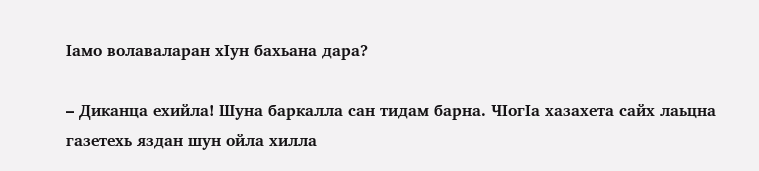Iамо волаваларан хIун бахьана дара?

– Диканца ехийла! Шуна баркалла сан тидам барна. ЧIогIа хазахета сайх лаьцна газетехь яздан шун ойла хилла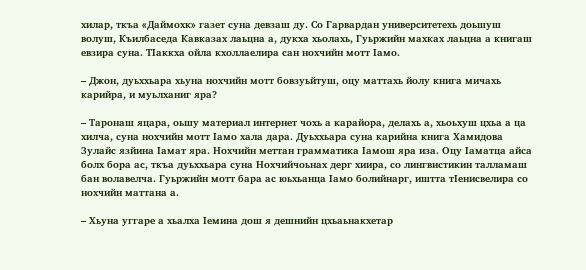хилар, ткъа «Даймохк» газет суна девзаш ду. Со Гарвардан университетехь доьшуш волуш, Къилбаседа Кавказах лаьцна а, дукха хьолахь, Гуьржийн махках лаьцна а книгаш евзира суна. ТIаккха ойла кхоллаелира сан нохчийн мотт Iамо.

– Джон, дуьххьара хьуна нохчийн мотт бовзуьйтуш, оцу маттахь йолу книга мичахь карийра, и муьлханиг яра?

– Таронаш яцара, оьшу материал интернет чохь а карайора, делахь а, хьоьхуш цхьа а ца хилча, суна нохчийн мотт Iамо хала дара. Дуьххьара суна карийна книга Хамидова Зулайс язйина Iамат яра. Нохчийн меттан грамматика Iамош яра иза. Оцу Iаматца айса болх бора ас, ткъа дуьххьара суна Нохчийчоьнах дерг хиира, со лингвистикин талламаш бан волавелча. Гуьржийн мотт бара ас юьхьанца Iамо болийнарг, иштта тIенисвелира со нохчийн маттана а.

– Хьуна уггаре а хьалха Iемина дош я дешнийн цхьаьнакхетар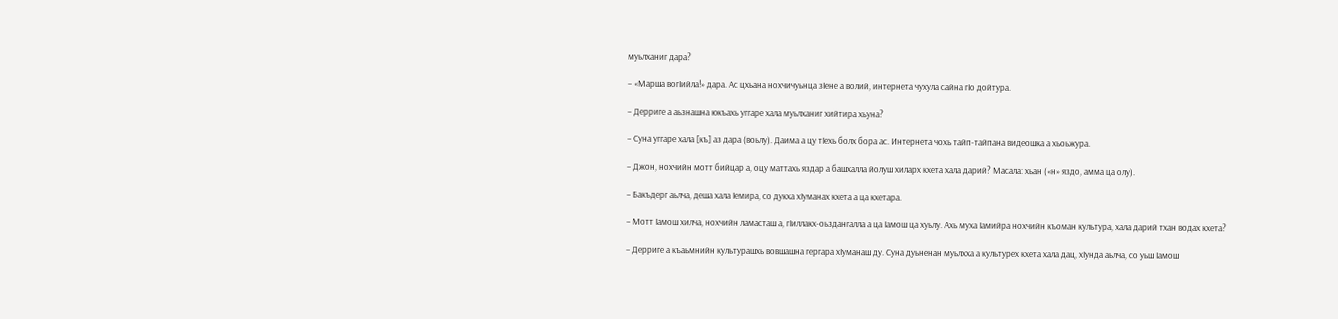муьлханиг дара?

– «Марша вогIийла!» дара. Ас цхьана нохчичуьнца зIене а волий, интернета чухула сайна гIо дойтура.

– Дерриге а аьзнашна юкъахь уггаре хала муьлханиг хийтира хьуна?

– Суна уггаре хала [къ] аз дара (воьлу). Даима а цу тIехь болх бора ас. Интернета чохь тайп-тайпана видеошка а хьоьжура.

– Джон, нохчийн мотт бийцар а, оцу маттахь яздар а башхалла йолуш хиларх кхета хала дарий? Масала: хьан («н» яздо, амма ца олу).

– Бакъдерг аьлча, деша хала Iемира, со дукха хIуманах кхета а ца кхетара.

– Мотт Iамош хилча, нохчийн ламасташ а, гIиллакх-оьздангалла а ца Iамош ца хуьлу. Ахь муха Iамийра нохчийн къоман культура, хала дарий тхан водах кхета?

– Дерриге а къаьмнийн культурашхь вовшашна гергара хIуманаш ду. Суна дуьненан муьлхха а культурех кхета хала дац, хIунда аьлча, со уьш Iамош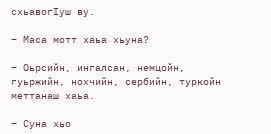схьавогIуш ву.

– Маса мотт хаьа хьуна?

– Оьрсийн, ингалсан, немцойн, гуьржийн, нохчийн, сербийн, туркойн меттанаш хаьа.

– Суна хьо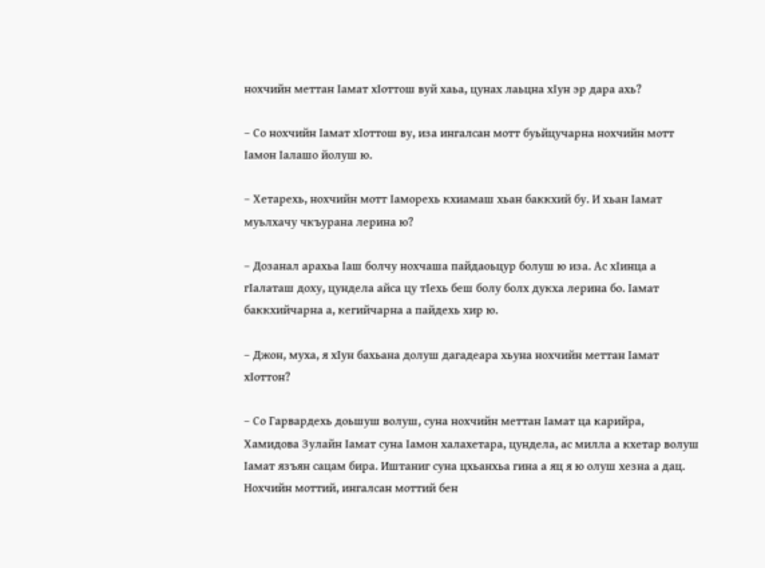нохчийн меттан Iамат хIоттош вуй хаьа, цунах лаьцна хIун эр дара ахь?

– Со нохчийн Iамат хIоттош ву, иза ингалсан мотт буьйцучарна нохчийн мотт Iамон Iалашо йолуш ю.

– Хетарехь, нохчийн мотт Iаморехь кхиамаш хьан баккхий бу. И хьан Iамат муьлхачу чкъурана лерина ю?

– Дозанал арахьа Iаш болчу нохчаша пайдаоьцур болуш ю иза. Ас хIинца а гIалаташ доху, цундела айса цу тIехь беш болу болх дукха лерина бо. Iамат баккхийчарна а, кегийчарна а пайдехь хир ю.

– Джон, муха, я хIун бахьана долуш дагадеара хьуна нохчийн меттан Iамат хIоттон?

– Со Гарвардехь доьшуш волуш, суна нохчийн меттан Iамат ца карийра, Хамидова Зулайн Iамат суна Iамон халахетара, цундела, ас милла а кхетар волуш Iамат язъян сацам бира. Иштаниг суна цхьанхьа гина а яц я ю олуш хезна а дац. Нохчийн моттий, ингалсан моттий бен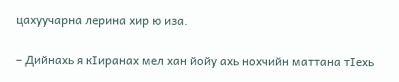цахуучарна лерина хир ю иза.

– Дийнахь я кIиранах мел хан йойу ахь нохчийн маттана тIехь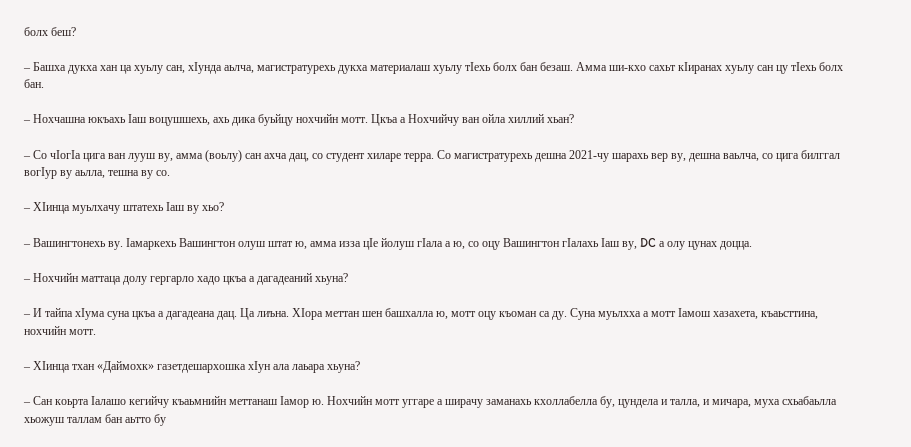болх беш?

– Башха дукха хан ца хуьлу сан, хIунда аьлча, магистратурехь дукха материалаш хуьлу тIехь болх бан безаш. Амма ши-кхо сахьт кIиранах хуьлу сан цу тIехь болх бан.

– Нохчашна юкъахь Iаш воцушшехь, ахь дика буьйцу нохчийн мотт. Цкъа а Нохчийчу ван ойла хиллий хьан?

– Со чIогIа цига ван лууш ву, амма (воьлу) сан ахча дац, со студент хиларе терра. Со магистратурехь дешна 2021-чу шарахь вер ву, дешна ваьлча, со цига билггал вогIур ву аьлла, тешна ву со.

– ХIинца муьлхачу штатехь Iаш ву хьо?

– Вашингтонехь ву. Iамаркехь Вашингтон олуш штат ю, амма изза цIе йолуш гIала а ю, со оцу Вашингтон гIалахь Iаш ву, DC а олу цунах доцца.

– Нохчийн маттаца долу гергарло хадо цкъа а дагадеаний хьуна?

– И тайпа хIума суна цкъа а дагадеана дац. Ца лиъна. ХIора меттан шен башхалла ю, мотт оцу къоман са ду. Суна муьлхха а мотт Iамош хазахета, къаьсттина, нохчийн мотт.

– ХIинца тхан «Даймохк» газетдешархошка хIун ала лаьара хьуна?

– Сан коьрта Iалашо кегийчу къаьмнийн меттанаш Iамор ю. Нохчийн мотт уггаре а ширачу заманахь кхоллабелла бу, цундела и талла, и мичара, муха схьабаьлла хьожуш таллам бан аьтто бу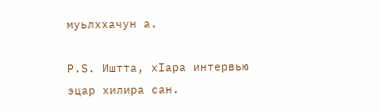муьлххачун а.

Р.S. Иштта, хIара интервью эцар хилира сан.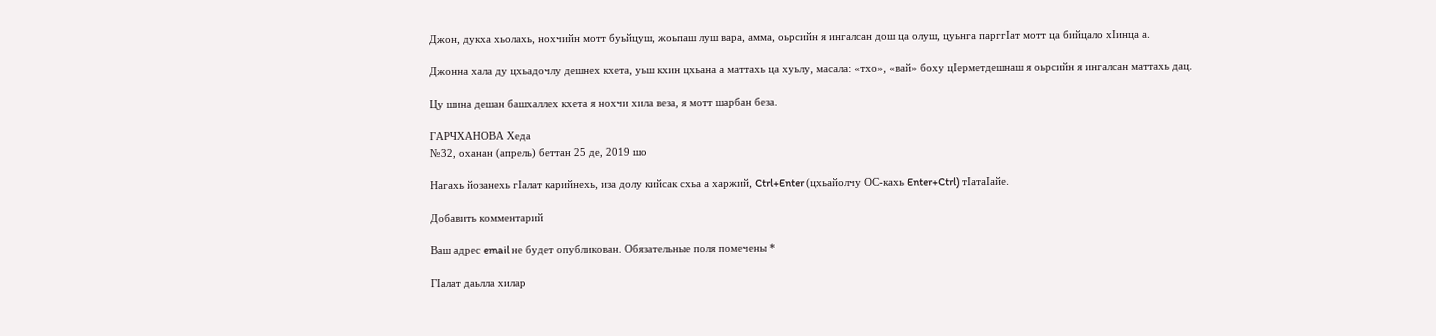Джон, дукха хьолахь, нохчийн мотт буьйцуш, жоьпаш луш вара, амма, оьрсийн я ингалсан дош ца олуш, цуьнга парггIат мотт ца бийцало хIинца а.

Джонна хала ду цхьадочлу дешнех кхета, уьш кхин цхьана а маттахь ца хуьлу, масала: «тхо», «вай» боху цIерметдешнаш я оьрсийн я ингалсан маттахь дац.

Цу шина дешан башхаллех кхета я нохчи хила веза, я мотт шарбан беза.

ГАРЧХАНОВА Хеда
№32, оханан (апрель) беттан 25 де, 2019 шо

Нагахь йозанехь гIалат карийнехь, иза долу кийсак схьа а харжий, Ctrl+Enter (цхьайолчу ОС-кахь Enter+Ctrl) тIатаIайе.

Добавить комментарий

Ваш адрес email не будет опубликован. Обязательные поля помечены *

ГIалат даьлла хилар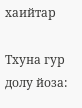хаийтар

Тхуна гур долу йоза: